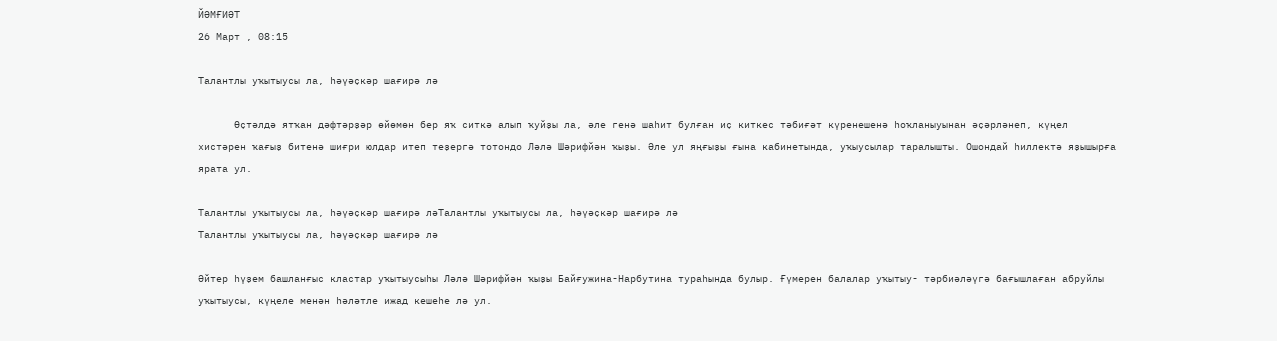ЙӘМҒИӘТ
26 Март , 08:15

Талантлы уҡытыусы ла, һәүәҫкәр шағирә лә

      Өҫтәлдә ятҡан дәфтәрҙәр өйөмөн бер яҡ ситкә алып ҡуйҙы ла, әле генә шаһит булған иҫ киткес тәбиғәт күренешенә һоҡланыуынан әҫәрләнеп, күңел хистәрен ҡағыҙ битенә шиғри юлдар итеп теҙергә тотондо Ләлә Шәрифйән ҡыҙы. Әле ул яңғыҙы ғына кабинетында, уҡыусылар таралышты. Ошондай һиллектә яҙышырға ярата ул.

Талантлы уҡытыусы ла, һәүәҫкәр шағирә ләТалантлы уҡытыусы ла, һәүәҫкәр шағирә лә
Талантлы уҡытыусы ла, һәүәҫкәр шағирә лә

Әйтер һүҙем башланғыс кластар уҡытыусыһы Ләлә Шәрифйән ҡыҙы Байғужина-Нарбутина тураһында булыр. Ғүмерен балалар уҡытыу- тәрбиәләүгә бағышлаған абруйлы уҡытыусы, күңеле менән һәләтле ижад кешеһе лә ул.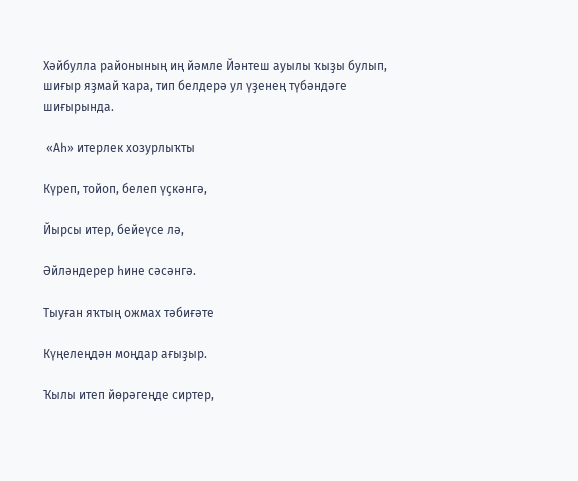Хәйбулла районының иң йәмле Йәнтеш ауылы ҡыҙы булып, шиғыр яҙмай ҡара, тип белдерә ул үҙенең түбәндәге шиғырында.

 «Аһ» итерлек хозурлыҡты

Күреп, тойоп, белеп үҫкәнгә,

Йырсы итер, бейеүсе лә,

Әйләндерер һине сәсәнгә.

Тыуған яҡтың ожмах тәбиғәте

Күңелеңдән моңдар ағыҙыр.

Ҡылы итеп йөрәгеңде сиртер,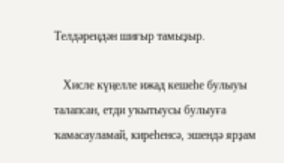Телдәреңдән шиғыр тамыҙыр.

   Хисле күңелле ижад кешеһе булыуы талапсан, етди уҡытыусы булыуға ҡамасауламай, киреһенсә, эшендә ярҙам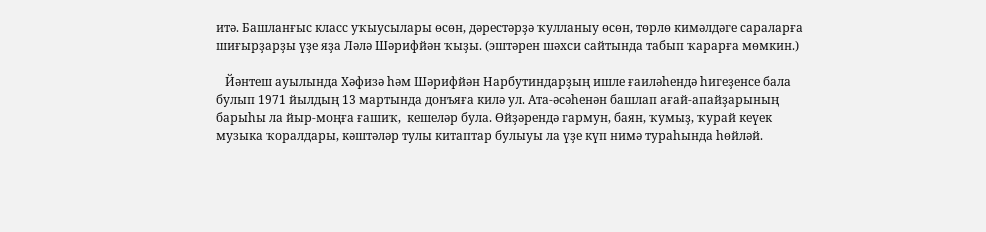итә. Башланғыс класс уҡыусылары өсөн, дәрестәрҙә ҡулланыу өсөн, төрлө кимәлдәге сараларға шиғырҙарҙы үҙе яҙа Ләлә Шәрифйән ҡыҙы. (эштәрен шәхси сайтында табып ҡарарға мөмкин.)

   Йәнтеш ауылында Хәфизә һәм Шәрифйән Нарбутиндарҙың ишле ғаиләһендә һигеҙенсе бала булып 1971 йылдың 13 мартында донъяға килә ул. Ата-әсәһенән башлап ағай-апайҙарының барыһы ла йыр-моңға ғашиҡ,  кешеләр була. Өйҙәрендә гармун, баян, ҡумыҙ, ҡурай кеүек музыка ҡоралдары, кәштәләр тулы китаптар булыуы ла үҙе күп нимә тураһында һөйләй.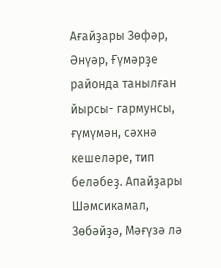Ағайҙары Зөфәр, Әнүәр, Ғүмәрҙе районда танылған йырсы- гармунсы, ғүмүмән, сәхнә кешеләре, тип беләбеҙ. Апайҙары Шәмсикамал, Зөбәйҙә, Мәғүзә лә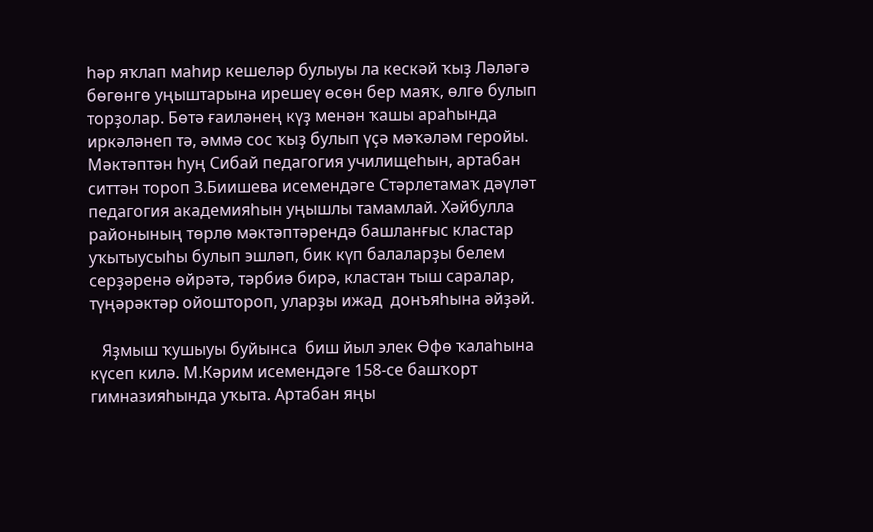һәр яҡлап маһир кешеләр булыуы ла кескәй ҡыҙ Ләләгә  бөгөнгө уңыштарына ирешеү өсөн бер маяҡ, өлгө булып торҙолар. Бөтә ғаиләнең күҙ менән ҡашы араһында иркәләнеп тә, әммә сос ҡыҙ булып үҫә мәҡәләм геройы. Мәктәптән һуң Сибай педагогия училищеһын, артабан ситтән тороп З.Биишева исемендәге Стәрлетамаҡ дәүләт педагогия академияһын уңышлы тамамлай. Хәйбулла районының төрлө мәктәптәрендә башланғыс кластар уҡытыусыһы булып эшләп, бик күп балаларҙы белем серҙәренә өйрәтә, тәрбиә бирә, кластан тыш саралар, түңәрәктәр ойоштороп, уларҙы ижад  донъяһына әйҙәй.

   Яҙмыш ҡушыуы буйынса  биш йыл элек Өфө ҡалаһына күсеп килә. М.Кәрим исемендәге 158-се башҡорт гимназияһында уҡыта. Артабан яңы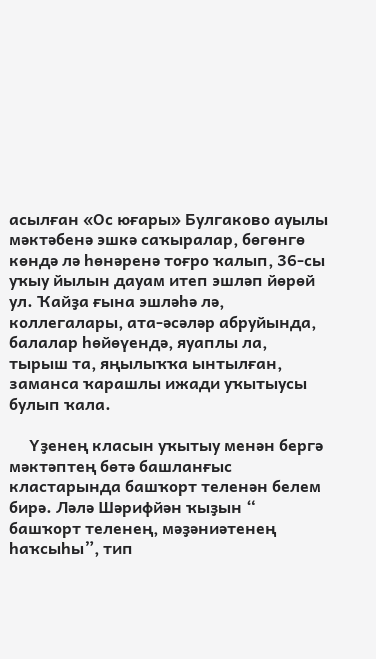асылған «Ос юғары» Булгаково ауылы мәктәбенә эшкә саҡыралар, бөгөнгө көндә лә һөнәренә тоғро ҡалып, 36-сы  уҡыу йылын дауам итеп эшләп йөрөй ул. Ҡайҙа ғына эшләһә лә, коллегалары, ата-әсәләр абруйында, балалар һөйөүендә, яуаплы ла, тырыш та, яңылыҡҡа ынтылған, заманса ҡарашлы ижади уҡытыусы булып ҡала.

     Үҙенең класын уҡытыу менән бергә мәктәптең бөтә башланғыс кластарында башҡорт теленән белем бирә. Ләлә Шәрифйән ҡыҙын “ башҡорт теленең, мәҙәниәтенең һаҡсыһы”, тип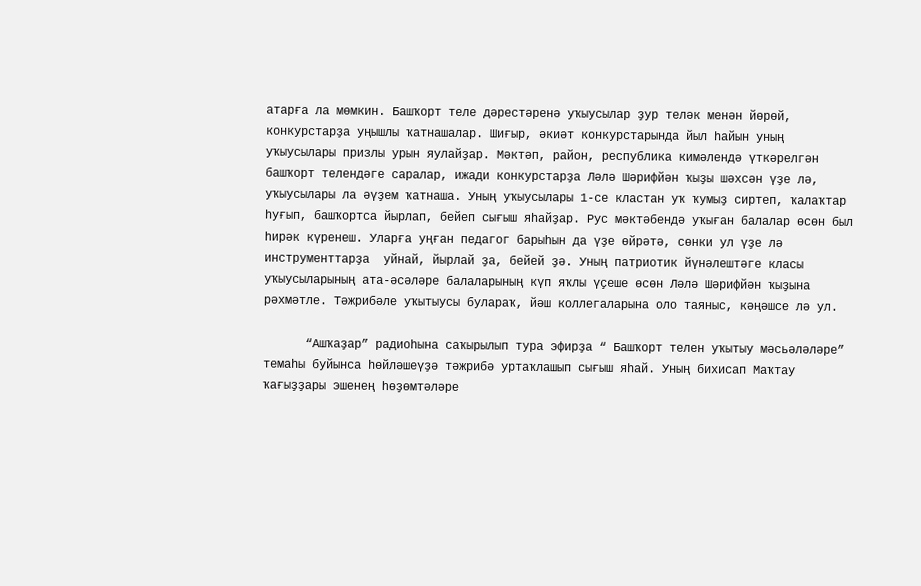атарға ла мөмкин. Башҡорт теле дәрестәренә уҡыусылар ҙур теләк менән йөрөй, конкурстарҙа уңышлы ҡатнашалар. Шиғыр, әкиәт конкурстарында йыл һайын уның уҡыусылары призлы урын яулайҙар. Мәктәп, район, республика кимәлендә үткәрелгән башҡорт телендәге саралар, ижади конкурстарҙа Ләлә Шәрифйән ҡыҙы шәхсән үҙе лә, уҡыусылары ла әүҙем ҡатнаша. Уның уҡыусылары 1-се кластан уҡ ҡумыҙ сиртеп, ҡалаҡтар һуғып, башҡортса йырлап, бейеп сығыш яһайҙар. Рус мәктәбендә уҡыған балалар өсөн был һирәк күренеш. Уларға уңған педагог барыһын да үҙе өйрәтә, сөнки ул үҙе лә инструменттарҙа  уйнай, йырлай ҙа, бейей ҙә. Уның патриотик йүнәлештәге класы уҡыусыларының ата-әсәләре балаларының күп яҡлы үҫеше өсөн Ләлә Шәрифйән ҡыҙына рәхмәтле. Тәжрибәле уҡытыусы булараҡ, йәш коллегаларына оло таяныс, кәңәшсе лә ул.

      “Ашҡаҙар” радиоһына саҡырылып тура эфирҙа “ Башҡорт телен уҡытыу мәсьәләләре”  темаһы буйынса һөйләшеүҙә тәжрибә уртаҡлашып сығыш яһай. Уның бихисап Маҡтау ҡағыҙҙары эшенең һөҙөмтәләре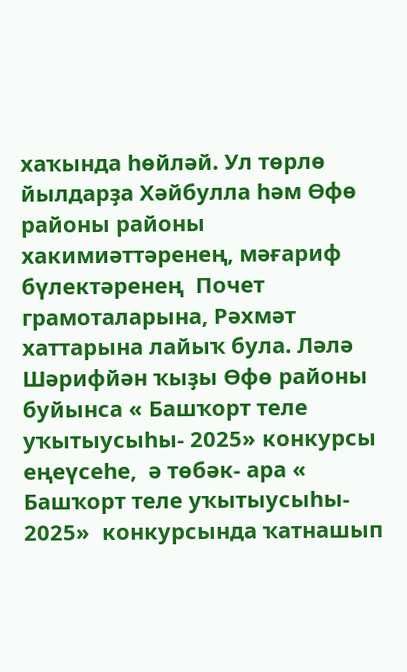хаҡында һөйләй. Ул төрлө йылдарҙа Хәйбулла һәм Өфө районы районы хакимиәттәренең, мәғариф бүлектәренең  Почет грамоталарына, Рәхмәт хаттарына лайыҡ була. Ләлә Шәрифйән ҡыҙы Өфө районы буйынса « Башҡорт теле уҡытыусыһы- 2025» конкурсы еңеүсеһе,  ә төбәк- ара « Башҡорт теле уҡытыусыһы- 2025»  конкурсында ҡатнашып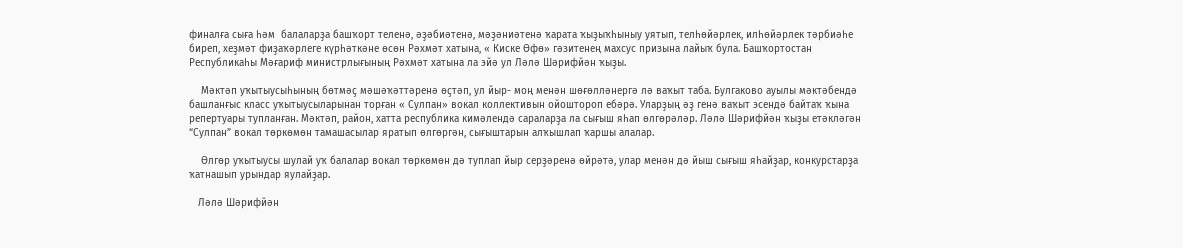финалға сыға һәм  балаларҙа башҡорт теленә, әҙәбиәтенә, мәҙәниәтенә ҡарата ҡыҙыҡһыныу уятып, телһөйәрлек, илһөйәрлек тәрбиәһе биреп, хеҙмәт фиҙаҡәрлеге күрһәткәне өсөн Рәхмәт хатына, « Киске Өфө» гәзитенең махсус призына лайыҡ була. Башҡортостан Республикаһы Мәғариф министрлығының Рәхмәт хатына ла эйә ул Ләлә Шәрифйән ҡыҙы.

    Мәктәп уҡытыусыһының бөтмәҫ мәшәҡәттәренә өҫтәп, ул йыр- моң менән шөғөлләнергә лә ваҡыт таба. Булгаково ауылы мәктәбендә башланғыс класс уҡытыусыларынан торған « Сулпан» вокал коллективын ойоштороп ебәрә. Уларҙың әҙ генә ваҡыт эсендә байтаҡ ҡына репертуары тупланған. Мәктәп, район, хатта республика кимәлендә сараларҙа ла сығыш яһап өлгөрәләр. Ләлә Шәрифйән ҡыҙы етәкләгән “Сулпан” вокал төркөмөн тамашасылар яратып өлгөргән, сығыштарын алҡышлап ҡаршы алалар.

    Өлгөр уҡытыусы шулай уҡ балалар вокал төркөмөн дә туплап йыр серҙәренә өйрәтә, улар менән дә йыш сығыш яһайҙар, конкурстарҙа ҡатнашып урындар яулайҙар.

   Ләлә Шәрифйән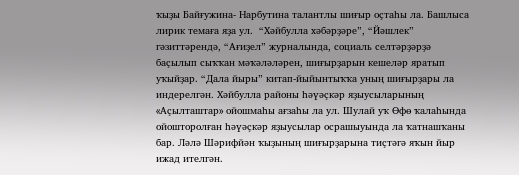ҡыҙы Байғужина- Нарбутина талантлы шиғыр оҫтаһы ла. Башлыса лирик темаға яҙа ул.  “Хәйбулла хәбәрҙәре”, “Йәшлек” гәзиттәрендә, “Ағиҙел” журналында, социаль селтәрҙәрҙә баҫылып сыҡҡан мәҡәләләрен, шиғырҙарын кешеләр яратып уҡыйҙар. “Дала йыры” китап-йыйынтыҡҡа уның шиғырҙары ла индерелгән. Хәйбулла районы һәүәҫкәр яҙыусыларының  «Аҫылташтар» ойошмаһы ағзаһы ла ул. Шулай уҡ Өфө ҡалаһында ойошторолған һәүәҫкәр яҙыусылар осрашыуында ла ҡатнашҡаны бар. Ләлә Шәрифйән ҡыҙының шиғырҙарына тиҫтәгә яҡын йыр ижад ителгән.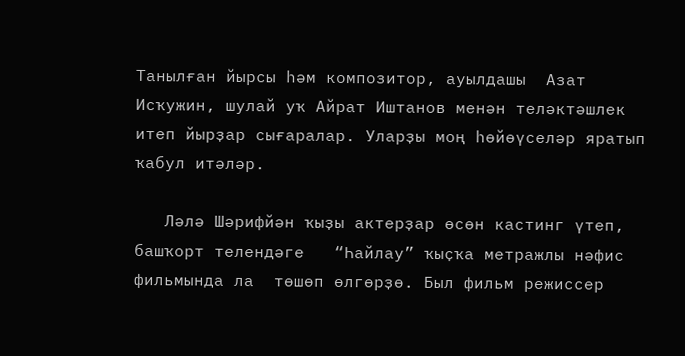Танылған йырсы һәм композитор, ауылдашы  Азат Исҡужин, шулай уҡ Айрат Иштанов менән теләктәшлек итеп йырҙар сығаралар. Уларҙы моң һөйөүселәр яратып ҡабул итәләр.

   Ләлә Шәрифйән ҡыҙы актерҙар өсөн кастинг үтеп, башҡорт телендәге   “Һайлау” ҡыҫҡа метражлы нәфис фильмында ла  төшөп өлгөрҙө. Был фильм режиссер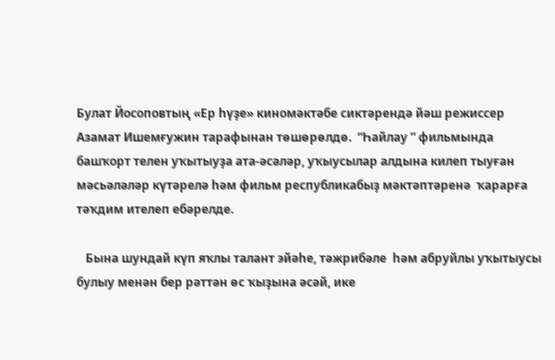Булат Йосоповтың «Ер һүҙе» киномәктәбе сиктәрендә йәш режиссер Азамат Ишемғужин тарафынан төшөрөлдө.  “Һайлау ” фильмында башҡорт телен уҡытыуҙа ата-әсәләр, уҡыусылар алдына килеп тыуған мәсьәләләр күтәрелә һәм фильм республикабыҙ мәктәптәренә  ҡарарға тәҡдим ителеп ебәрелде.

   Бына шундай күп яҡлы талант эйәһе, тәжрибәле  һәм абруйлы уҡытыусы булыу менән бер рәттән өс ҡыҙына әсәй, ике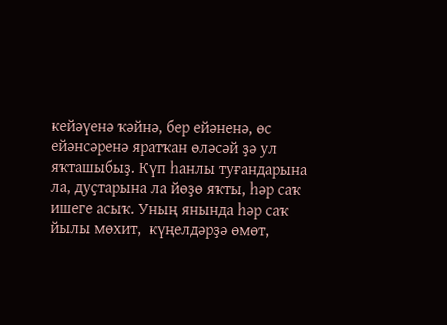кейәүенә ҡәйнә, бер ейәненә, өс ейәнсәренә яратҡан өләсәй ҙә ул яҡташыбыҙ. Күп һанлы туғандарына ла, дуҫтарына ла йөҙө яҡты, һәр саҡ ишеге асыҡ. Уның янында һәр саҡ йылы мөхит,  күңелдәрҙә өмөт,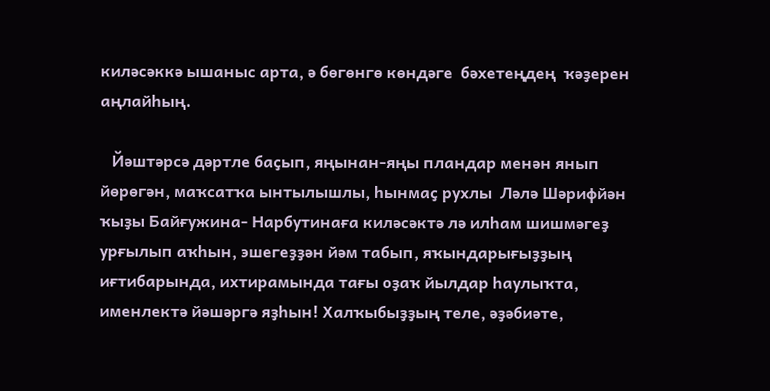киләсәккә ышаныс арта, ә бөгөнгө көндәге  бәхетеңдең  ҡәҙерен аңлайһың.

   Йәштәрсә дәртле баҫып, яңынан-яңы пландар менән янып йөрөгән, маҡсатҡа ынтылышлы, һынмаҫ рухлы  Ләлә Шәрифйән ҡыҙы Байғужина- Нарбутинаға киләсәктә лә илһам шишмәгеҙ  урғылып аҡһын, эшегеҙҙән йәм табып, яҡындарығыҙҙың иғтибарында, ихтирамында тағы оҙаҡ йылдар һаулыҡта, именлектә йәшәргә яҙһын! Халҡыбыҙҙың теле, әҙәбиәте,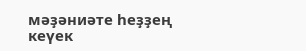мәҙәниәте һеҙҙең кеүек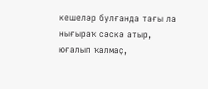кешеләр булғанда тағы ла нығыраҡ сәскә атыр, юғалып ҡалмаҫ,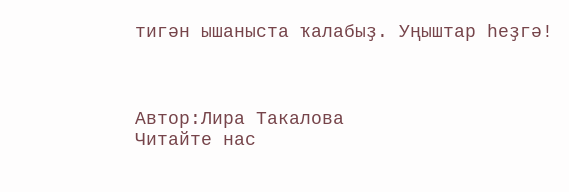тигән ышаныста ҡалабыҙ. Уңыштар һеҙгә!



Автор:Лира Такалова
Читайте нас